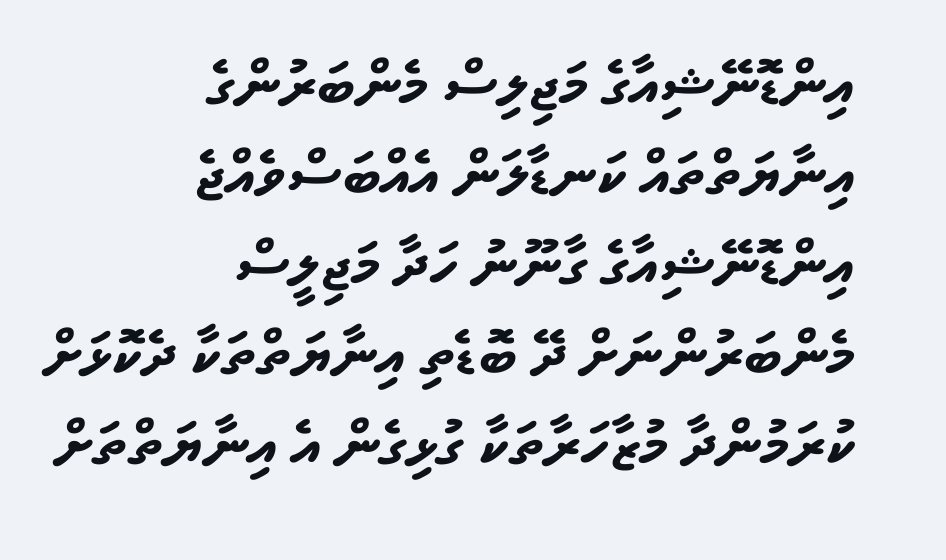އިންޑޮނޭޝިއާގެ މަޖިލިސް މެންބަރުންގެ އިނާޔަތްތައް ކަނޑާލަން އެއްބަސްވެއްޖެ
އިންޑޮނޭޝިއާގެ ގާނޫނު ހަދާ މަޖިލީސް މެންބަރުންނަށް ދޭ ބޮޑެތި އިނާޔަތްތަކާ ދެކޮޅަށް ކުރަމުންދާ މުޒާހަރާތަކާ ގުޅިގެން އެ އިނާޔަތްތަށް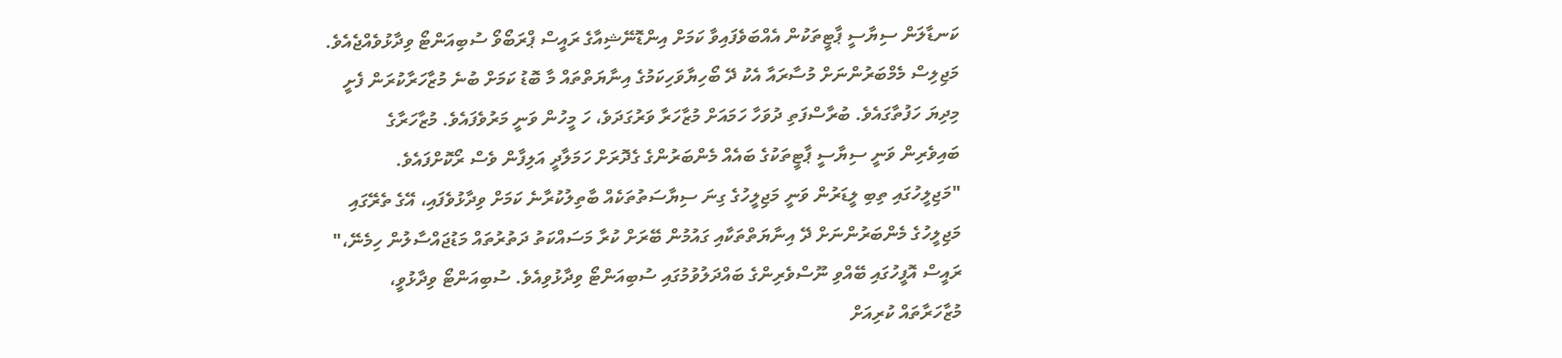ކަނޑާލަން ސިޔާސީ ޕާޓީތަކުން އެއްބަވެފައިވާ ކަމަށް އިންޑޮނޭޝިއާގެ ރައީސް ޕްރަބޯވޯ ސުބިއަންޓޯ ވިދާޅުވެއްޖެއެވެ. މަޖިލިސް މެމްބަރުންނަށް މުސާރައާ އެކު ދޭ ބޯހިޔާވަހިކަމުގެ އިނާޔަތްތައް މާ ބޮޑު ކަމަށް ބުނެ މުޒާހަރާކުރަން ފެށީ މިދިޔަ ހަފުތާގައެވެ. ބުރާސްފަތި ދުވަހާ ހަމައަށް މުޒާހަރާ ވަރުގަދަވެ، ހަ މީހުން ވަނީ މަރުވެފައެވެ. މުޒާހަރާގެ ބައިވެރިން ވަނީ ސިޔާސީ ޕާޓީތަކުގެ ބައެއް މެންބަރުންގެ ގެދޮރަށް ހަމަލާދީ އަލިފާން ވެސް ރޯކޮށްފައެވެ. "މަޖިލީހުގައި ތިބި ލީޑަރުން ވަނީ މަޖިލީހުގެ ގިނަ ސިޔާސަތުތަކެއް ބާތިލުކުރާނެ ކަމަށް ވިދާޅުވެފައި، އޭގެ ތެރޭގައި މަޖިލީހުގެ މެންބަރުންނަށް ދޭ އިނާޔަތްތަކާއި ގައުމުން ބޭރަށް ކުރާ މަސައްކަތު ދަތުރުތައް މަޑުޖައްސާލުން ހިމެނޭ،" ރައީސް އޮފީހުގައި ބޭއްވި ނޫސްވެރިންގެ ބައްދަލުވުމުގައި ސުބިއަންޓޯ ވިދާޅުވިއެވެ. ސުބިއަންޓޯ ވިދާޅުވީ، މުޒާހަރާތައް ކުރިއަށް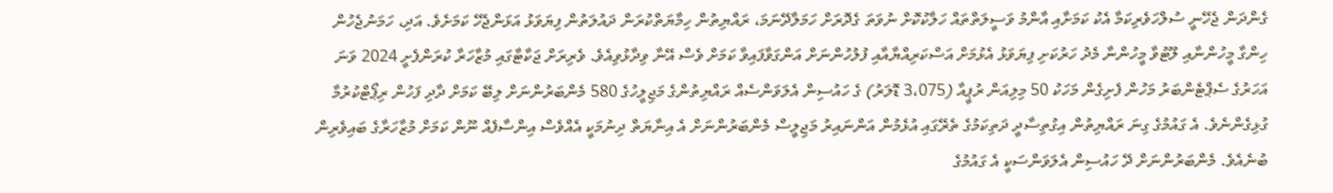ގެންދަން ޖެހޭނީ ސުލްހަވެރިކަމާ އެކު ކަމަށާއި އާންމު ވަސީލަތްތައް ހަލާކުކޮށް ނުވަތަ ގެދޮރަށް ހަމަލާދޭނަމަ، ރައްޔިތުން ހިމާޔަތްކުރަން ދައުލަތުން ފިޔަވަޅު އަޅަންޖެހޭ ކަމަށެވެ. އަދި، ހަމަނުޖެހުން ހިންގާ މީހުންނާއި ލޫޓުވާ މީހުންނާ މެދު ހަރުކަށި ފިޔަވަޅު އެޅުމަށް އަސްކަރިއްޔާއާއި ފުލުހުންނަށް އަންގަވާފައިވާ ކަމަށް ވެސް އޭނާ ވިދާޅުވިއެވެ. ވެރިރަށް ޖަކާޓާގައި މުޒާހަރާ ކުރަންފެށީ 2024 ވަނަ އަހަރުގެ ސެޕްޓެންބަރު މަހުން ފެށިގެން މަހަކު 50 މިލިއަން ރުޕީއާ (3،075 ޑޮލަރު) ގެ ހައުސިން އެލަވަންސެއް ރައްޔިތުންގެ މަޖިލީހުގެ 580 މެންބަރުންނަށް ލިބޭ ކަމަށް ދާދި ފަހުން ރިޕޯޓްކުރުމާ ގުޅިގެންނެވެ. އެ ގައުމުގެ ގިނަ ރައްޔިތުން އިގުތިސާދީ ދަތިކަމުގެ ތެރޭގައި އުޅެމުން އަންނައިރު މަޖިލީސް މެންބަރުންނަށް އެ އިނާޔަތް ދިނުމަކީ އެއްވެސް އިންސާފެއް ނޫން ކަމަށް މުޒާހަރާގެ ބައިވެރިން ބުނެއެވެ. މެންބަރުންނަށް ދޭ ހައުސިން އެލަވަންސަކީ އެ ގައުމުގެ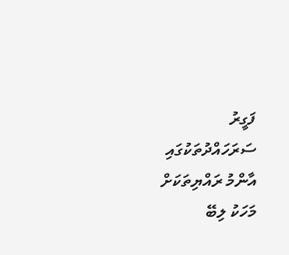ފަގީރު ސަރަހައްދުތަކުގައި އާންމު ރައްޔިތަކަށް މަހަކު ލިބޭ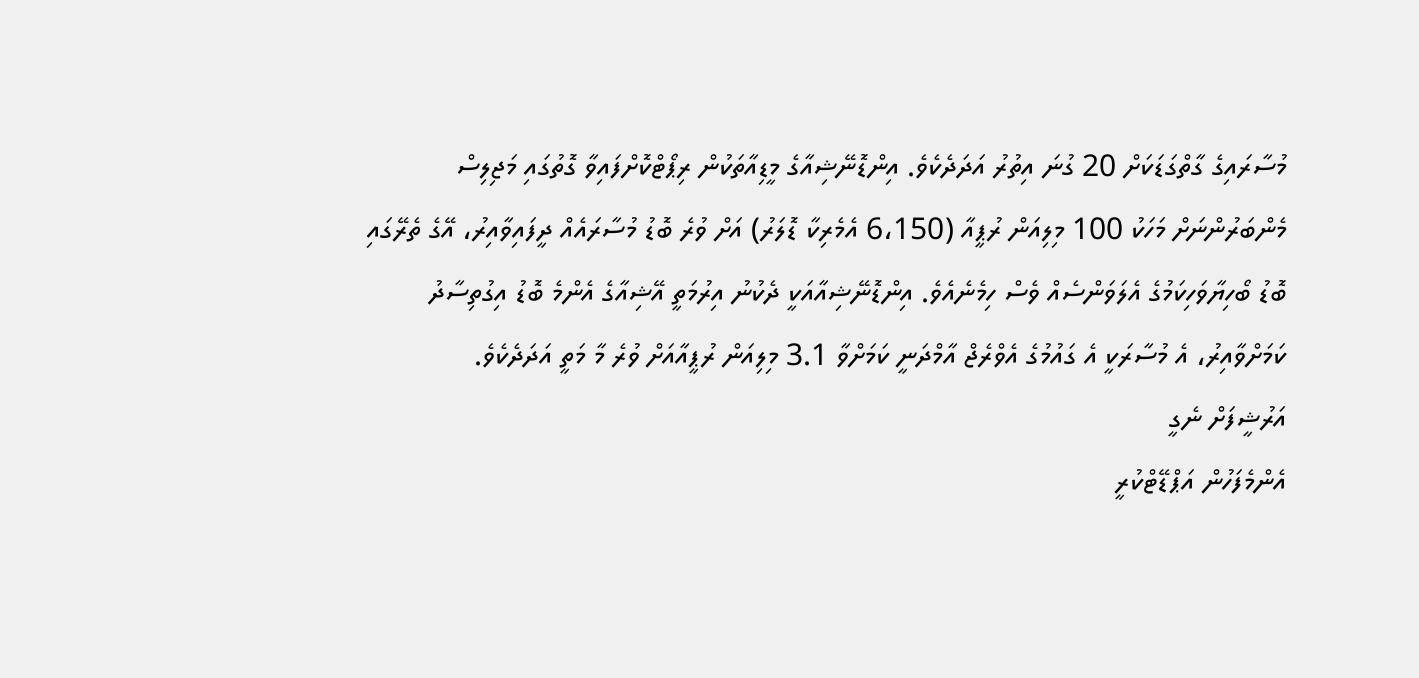މުސާރައިގެ ގާތްގަޑަކަށް 20 ގުނަ އިތުރު އަދަދެކެވެ. އިންޑޮނޭޝިއާގެ މީޑިއާތަކުން ރިޕޯޓްކޮށްފައިވާ ގޮތުގައި މަޖިލިސް މެންބަރުންނަށް މަހަކު 100 މިލިއަން ރުޕީއާ (6،150 އެމެރިކާ ޑޮލަރު) އަށް ވުރެ ބޮޑު މުސާރައެއް ދީފައިވާއިރު، އޭގެ ތެރޭގައި ބޮޑު ބޯހިޔާވަހިކަމުގެ އެލަވަންސެއް ވެސް ހިމެނެއެވެ. އިންޑޮނޭޝިއާއަކީ ދެކުނު އިރުމަތީ އޭޝިއާގެ އެންމެ ބޮޑު އިގުތިސާދު ކަމަށްވާއިރު، އެ މުސާރަކީ އެ ގައުމުގެ އެވްރެޖް އާމްދަނީ ކަމަށްވާ 3.1 މިލިއަން ރުޕީއާއަށް ވުރެ މާ މަތީ އަދަދެކެވެ.
އަރުޝީފަށް ނެގީ
އެންމެފަހުން އަޕްޑޭޓްކުރީ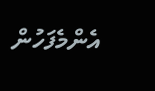އެންމެފަހުން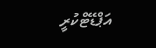އަޕްޑޭޓްކުރީ